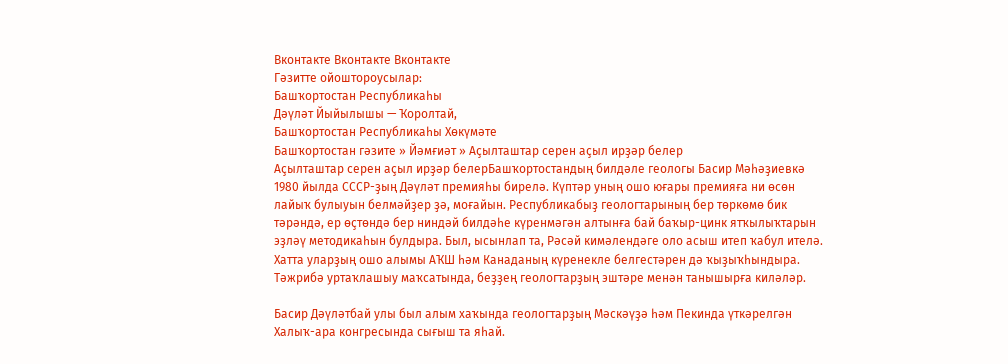Вконтакте Вконтакте Вконтакте
Гәзитте ойоштороусылар:
Башҡортостан Республикаһы
Дәүләт Йыйылышы — Ҡоролтай,
Башҡортостан Республикаһы Хөкүмәте
Башҡортостан гәзите » Йәмғиәт » Аҫылташтар серен аҫыл ирҙәр белер
Аҫылташтар серен аҫыл ирҙәр белерБашҡортостандың билдәле геологы Басир Мәһәҙиевкә 1980 йылда СССР-ҙың Дәүләт премияһы бирелә. Күптәр уның ошо юғары премияға ни өсөн лайыҡ булыуын белмәйҙер ҙә, моғайын. Республикабыҙ геологтарының бер төркөмө бик тәрәндә, ер өҫтөндә бер ниндәй билдәһе күренмәгән алтынға бай баҡыр-цинк ятҡылыҡтарын эҙләү методикаһын булдыра. Был, ысынлап та, Рәсәй кимәлендәге оло асыш итеп ҡабул ителә. Хатта уларҙың ошо алымы АҠШ һәм Канаданың күренекле белгестәрен дә ҡыҙыҡһындыра. Тәжрибә уртаҡлашыу маҡсатында, беҙҙең геологтарҙың эштәре менән танышырға киләләр.

Басир Дәүләтбай улы был алым хаҡында геологтарҙың Мәскәүҙә һәм Пекинда үткәрелгән Халыҡ-ара конгресында сығыш та яһай.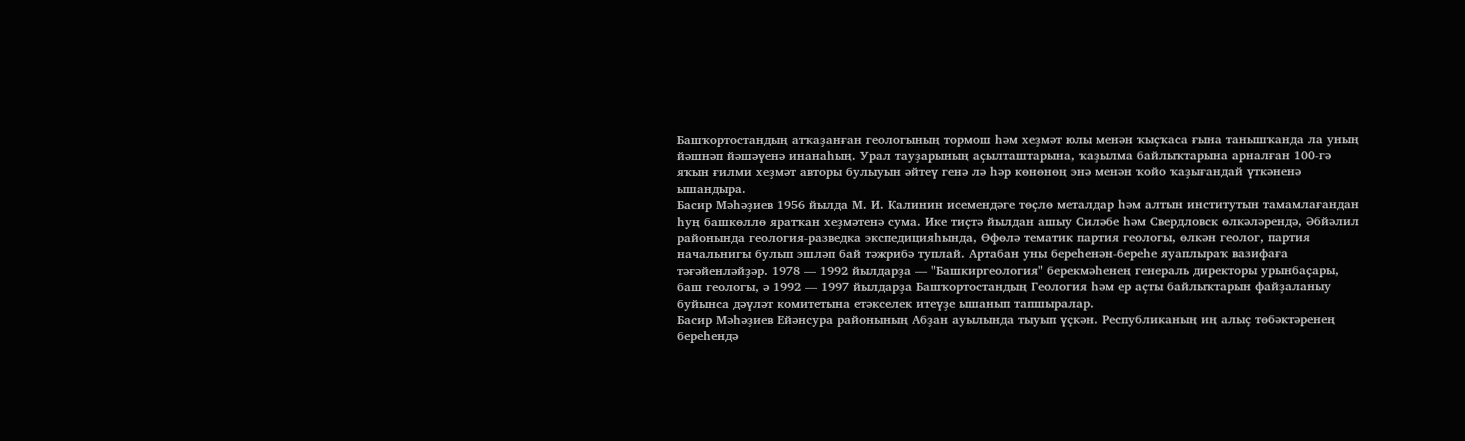Башҡортостандың атҡаҙанған геологының тормош һәм хеҙмәт юлы менән ҡыҫҡаса ғына танышҡанда ла уның йәшнәп йәшәүенә инанаһың. Урал тауҙарының аҫылташтарына, ҡаҙылма байлыҡтарына арналған 100-гә яҡын ғилми хеҙмәт авторы булыуын әйтеү генә лә һәр көнөнөң энә менән ҡойо ҡаҙығандай үткәненә ышандыра.
Басир Мәһәҙиев 1956 йылда М. И. Калинин исемендәге төҫлө металдар һәм алтын институтын тамамлағандан һуң башкөллө яратҡан хеҙмәтенә сума. Ике тиҫтә йылдан ашыу Силәбе һәм Свердловск өлкәләрендә, Әбйәлил районында геология-разведка экспедицияһында, Өфөлә тематик партия геологы, өлкән геолог, партия начальнигы булып эшләп бай тәжрибә туплай. Артабан уны береһенән-береһе яуаплыраҡ вазифаға тәғәйенләйҙәр. 1978 — 1992 йылдарҙа — "Башкиргеология" берекмәһенең генераль директоры урынбаҫары, баш геологы, ә 1992 — 1997 йылдарҙа Башҡортостандың Геология һәм ер аҫты байлыҡтарын файҙаланыу буйынса дәүләт комитетына етәкселек итеүҙе ышанып тапшыралар.
Басир Мәһәҙиев Ейәнсура районының Абҙан ауылында тыуып үҫкән. Республиканың иң алыҫ төбәктәренең береһендә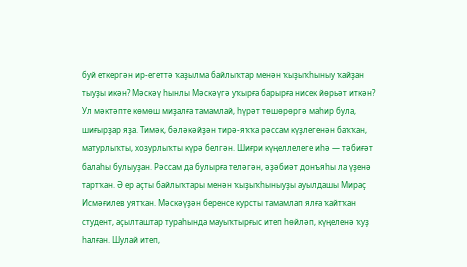буй еткергән ир-егеттә ҡаҙылма байлыҡтар менән ҡыҙыҡһыныу ҡайҙан тыуҙы икән? Мәскәү һынлы Мәскәүгә уҡырға барырға нисек йөрьәт иткән?
Ул мәктәпте көмөш миҙалға тамамлай, һүрәт төшөрөргә маһир була, шиғырҙар яҙа. Тимәк, бәләкәйҙән тирә-яҡҡа рәссам күҙлегенән баҡҡан, матурлыҡты, хозурлыҡты күрә белгән. Шиғри күңеллелеге иһә — тәбиғәт балаһы булыуҙан. Рәссам да булырға теләгән, әҙәбиәт донъяһы ла үҙенә тартҡан. Ә ер аҫты байлыҡтары менән ҡыҙыҡһыныуҙы ауылдашы Мираҫ Исмәғилев уятҡан. Мәскәүҙән беренсе курсты тамамлап ялға ҡайтҡан студент, аҫылташтар тураһында мауыҡтырғыс итеп һөйләп, күңеленә ҡуҙ һалған. Шулай итеп,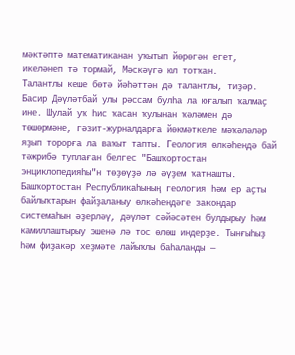мәктәптә математиканан уҡытып йөрөгән егет, икеләнеп тә тормай, Мәскәүгә юл тотҡан.
Талантлы кеше бөтә йәһәттән дә талантлы, тиҙәр. Басир Дәүләтбай улы рәссам булһа ла юғалып ҡалмаҫ ине. Шулай уҡ һис ҡасан ҡулынан ҡәләмен дә төшөрмәне, гәзит-журналдарға йөкмәткеле мәҡәләләр яҙып торорға ла ваҡыт тапты. Геология өлкәһендә бай тәжрибә туплаған белгес "Башҡортостан энциклопедияһы"н төҙөүҙә лә әүҙем ҡатнашты.
Башҡортостан Республикаһының геология һәм ер аҫты байлыҡтарын файҙаланыу өлкәһендәге закондар системаһын әҙерләү, дәүләт сәйәсәтен булдырыу һәм камиллаштырыу эшенә лә тос өлөш индерҙе. Тынғыһыҙ һәм фиҙакәр хеҙмәте лайыҡлы баһаланды —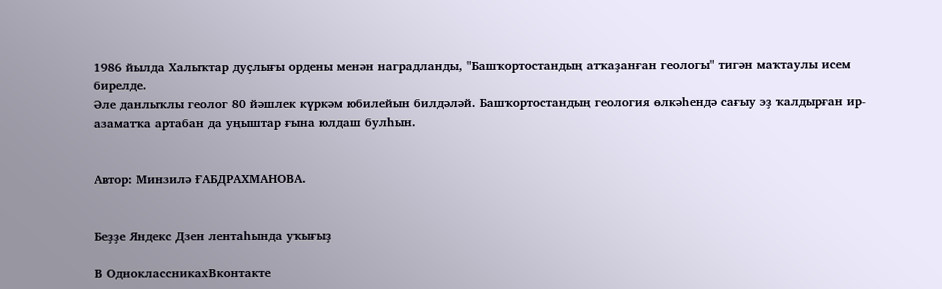1986 йылда Халыҡтар дуҫлығы ордены менән наградланды, "Башҡортостандың атҡаҙанған геологы" тигән маҡтаулы исем бирелде.
Әле данлыҡлы геолог 80 йәшлек күркәм юбилейын билдәләй. Башҡортостандың геология өлкәһендә сағыу эҙ ҡалдырған ир-азаматҡа артабан да уңыштар ғына юлдаш булһын.


Автор: Минзилә ҒАБДРАХМАНОВА.


Беҙҙе Яндекс Дзен лентаһында уҡығыҙ

В ОдноклассникахВконтакте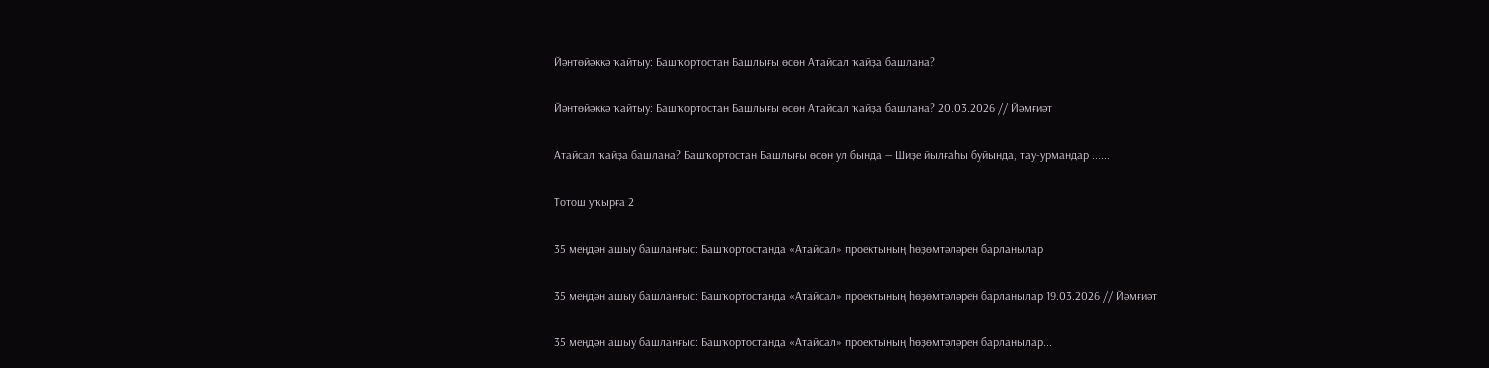Йәнтөйәккә ҡайтыу: Башҡортостан Башлығы өсөн Атайсал ҡайҙа башлана?

Йәнтөйәккә ҡайтыу: Башҡортостан Башлығы өсөн Атайсал ҡайҙа башлана? 20.03.2026 // Йәмғиәт

Атайсал ҡайҙа башлана? Башҡортостан Башлығы өсөн ул бында — Шиҙе йылғаһы буйында, тау-урмандар ......

Тотош уҡырға 2

35 меңдән ашыу башланғыс: Башҡортостанда «Атайсал» проектының һөҙөмтәләрен барланылар

35 меңдән ашыу башланғыс: Башҡортостанда «Атайсал» проектының һөҙөмтәләрен барланылар 19.03.2026 // Йәмғиәт

35 меңдән ашыу башланғыс: Башҡортостанда «Атайсал» проектының һөҙөмтәләрен барланылар...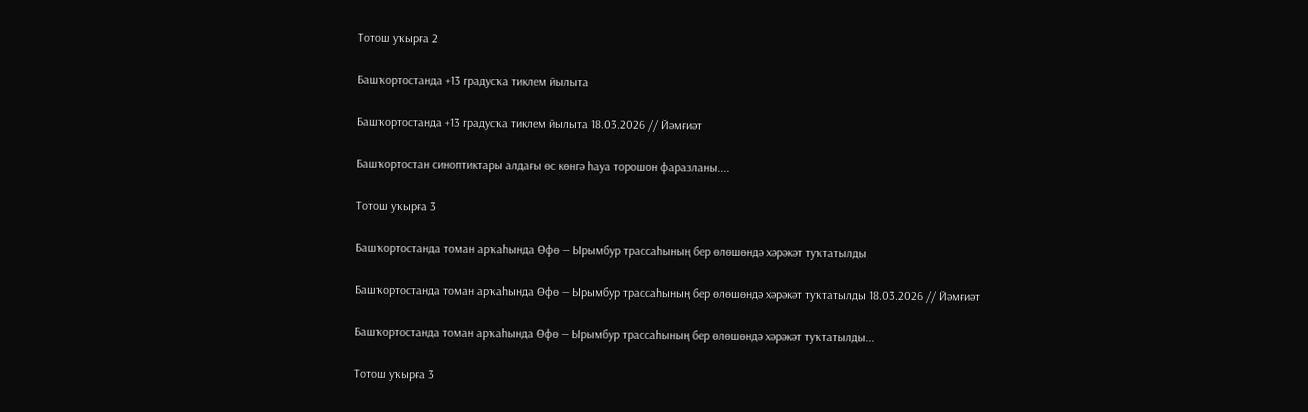Тотош уҡырға 2

Башҡортостанда +13 градусҡа тиклем йылыта

Башҡортостанда +13 градусҡа тиклем йылыта 18.03.2026 // Йәмғиәт

Башҡортостан синоптиктары алдағы өс көнгә һауа торошон фаразланы....

Тотош уҡырға 3

Башҡортостанда томан арҡаһында Өфө — Ырымбур трассаһының бер өлөшөндә хәрәкәт туҡтатылды

Башҡортостанда томан арҡаһында Өфө — Ырымбур трассаһының бер өлөшөндә хәрәкәт туҡтатылды 18.03.2026 // Йәмғиәт

Башҡортостанда томан арҡаһында Өфө — Ырымбур трассаһының бер өлөшөндә хәрәкәт туҡтатылды...

Тотош уҡырға 3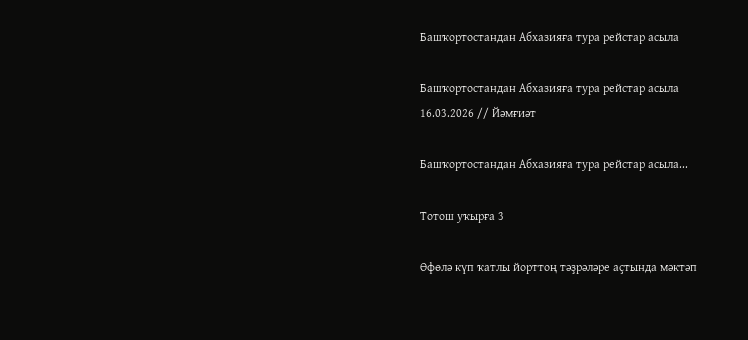Башҡортостандан Абхазияға тура рейстар асыла

Башҡортостандан Абхазияға тура рейстар асыла 16.03.2026 // Йәмғиәт

Башҡортостандан Абхазияға тура рейстар асыла...

Тотош уҡырға 3

Өфөлә күп ҡатлы йорттоң тәҙрәләре аҫтында мәктәп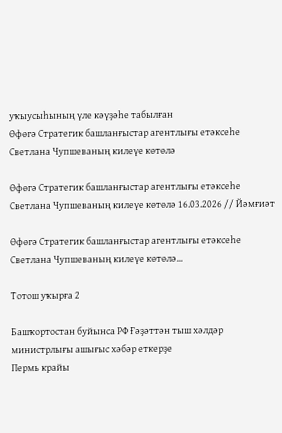уҡыусыһының үле кәүҙәһе табылған
Өфөгә Стратегик башланғыстар агентлығы етәксеһе Светлана Чупшеваның килеүе көтөлә

Өфөгә Стратегик башланғыстар агентлығы етәксеһе Светлана Чупшеваның килеүе көтөлә 16.03.2026 // Йәмғиәт

Өфөгә Стратегик башланғыстар агентлығы етәксеһе Светлана Чупшеваның килеүе көтөлә...

Тотош уҡырға 2

Башҡортостан буйынса РФ Ғәҙәттән тыш хәлдәр министрлығы ашығыс хәбәр еткерҙе
Пермь крайы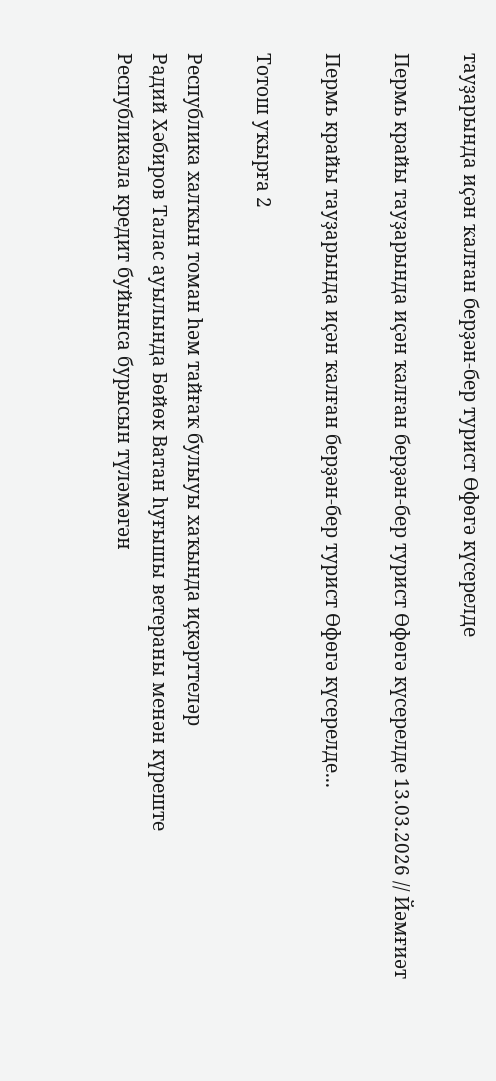тауҙарында иҫән ҡалған берҙән-бер турист Өфөгә күсерелде

Пермь крайы тауҙарында иҫән ҡалған берҙән-бер турист Өфөгә күсерелде 13.03.2026 // Йәмғиәт

Пермь крайы тауҙарында иҫән ҡалған берҙән-бер турист Өфөгә күсерелде...

Тотош уҡырға 2

Республика халҡын томан һәм тайғаҡ булыуы хаҡында иҫкәрттеләр
Радий Хәбиров Талас ауылында Бөйөк Ватан һуғышы ветераны менән күреште
Республикала кредит буйынса бурысын түләмәгән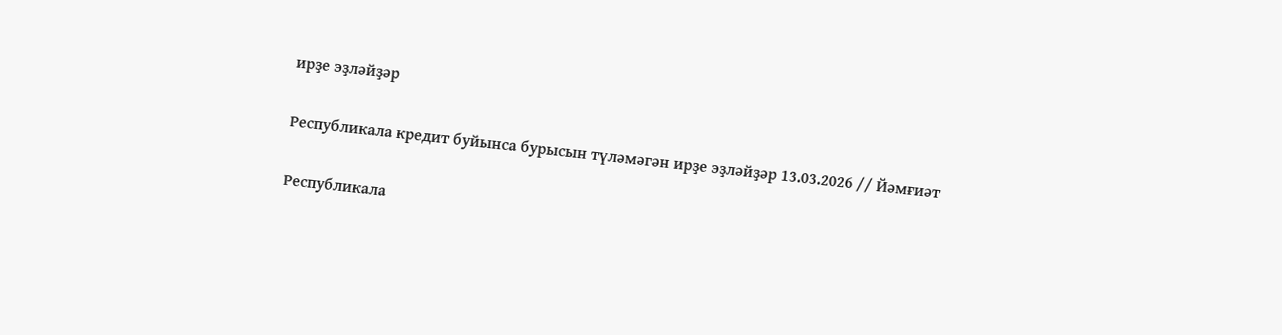ирҙе эҙләйҙәр

Республикала кредит буйынса бурысын түләмәгән ирҙе эҙләйҙәр 13.03.2026 // Йәмғиәт

Республикала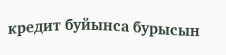кредит буйынса бурысын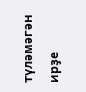түләмәгән ирҙе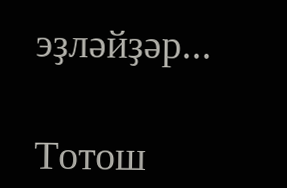эҙләйҙәр...

Тотош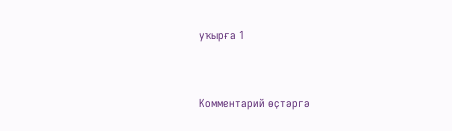уҡырға 1


Комментарий өҫтәргә